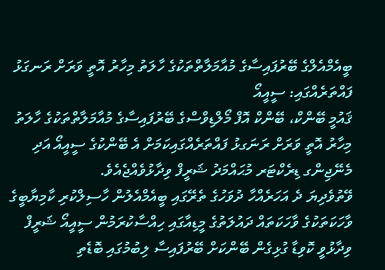ބީއެމްއެލްގެ ބޭރުފައިސާގެ މުއާމަލާތްތަކުގެ ހާލަތު މިހާރު އޮތީ ވަރަށް ރަނގަޅު ފައްތަރެއްގައި: ސީއީއޯ
ޤައުމީ ބޭންކް، ބޭންކް އޮފް މޯލްޑިވްސްގެ ބޭރުފައިސާގެ މުއާމަލާތްތަކުގެ ހާލަތު މިހާރު އޮތީ ވަރަށް ރަނަގޅު ފައްތަރެއްގައިކަމަށް އެ ބޭންކުގެ ސީއީއޯ އަދި މެނޭޖިންގ ޑިރެކްޓަރ މުޙައްމަދު ޝަރީފް ވިދާޅުވެއްޖެއެވެ.
ވޭތުވެދިޔަ ދެ އަހަރެއްހާ ދުވަހުގެ ތެރޭގައި ބީއެމްއެލުން ހާސިލްކުރި ކާމިޔާބީގެ ވާހަކަތަކުގެ ވާހަކަތައް ދައުލަތުގެ މީޑިއާގައި ހިއްސާކުރަމުން ސީއީއޯ ޝަރީފް ވިދާޅުވީ ކޮވިޑާ ގުޅިގެން ބޭންކަށް ބޭރުފައިސާ ލިބުމުގައި ބޮޑެތި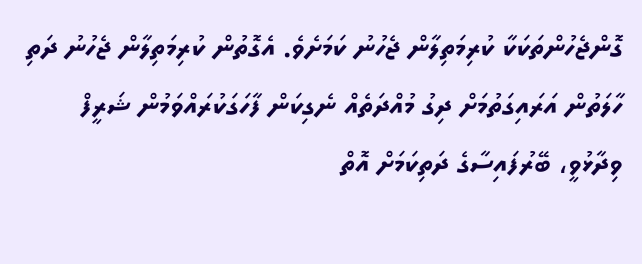ގޮންޖެހުންތަކަކާ ކުރިމަތިލާން ޖެހުނު ކަމަށެވެ. އެގޮތުން ކުރިމަތިލާން ޖެހުނު ދަތި ހާލަތުން އަރައިގަތުމަށް ދިގު މުއްދަތެއް ނެގިކަން ފާހަގަކުރައްވަމުން ޝަރީފް ވިދާޅުވީ، ބޭރުފައިސާގެ ދަތިކަމަށް އޮތް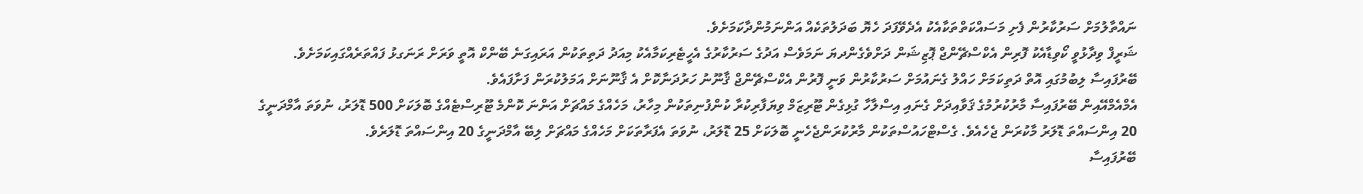ނައްތާލުމަށް ސަރުކާރުން ފެށި މަސައްކަތްތަކާއެކު އެދެވޭފަދަ ހެޔޮ ބަދަލުތަކެއް އަންނަމުންދާކަމަށެވެ.
ޝަރީފް ވިދާޅުވީ ކޯވިޑާއެކު ފޮރިން އެކްސްޗޭންޖް ޕޮޒިޝަން ދަށްވެގެންދޔަ ނަމަވެސް އަދުގެ ސަރުކާރުގެ އެހީޓެރިކަމާއެކު މިއަދު ދަތިތަކުން އަރައިގަނެ ބޭންކް އޮތީ ވަރަށް ރަނަގޅު ފައްތަރެއްގައިކަމަށެވެ.
ބޭރުފައިސާ ލިބުމުގައި އޮތް ދަތިކަމަށް ހައްލު ގެނައުމަށް ސަރުކާރުން ވަނީ ފޮރުން އެކްސްޗޭންޖް ޤާނޫނު ހަރުދަނާކޮށް އެ ޤާނޫނަށް އަމަލުކުރަން ފަށާފައެވެ.
އެމްއެމްއޭއިން ބޭރުފައިސާ މާރުކުރުމުގެ ޤަވާއިދަށް ގެނައި އިސްލާހާ ގުޅިގެން ޓޫރިޒަމް ވިޔަފާރިކުރާ ކުންފުނިތަކުން މިހާރު، މަހެއްގެ މައްޗަށް އަންނަ ކޮންމެ ޓޫރިސްޓެއްގެ ބޮލަކަށް 500 ޑޮލަރު، ނުވަތަ އާމްދަނީގެ 20 އިންސައްތަ ޑޮލަރު މާކުރަން ޖެހެއެވެ. ގެސްޓްހައުސްތަކުން މާރުކުރަންޖެހެނީ ބޮލަކަށް 25 ޑޮލަރު، ނުވަތަ އެފަރާތަކަށް މަހެއްގެ މައްޗަށް ލިބޭ އާމްދަނީގެ 20 އިންސައްތަ ޑޮލަރެވެ.
ބޭރުފައިސާ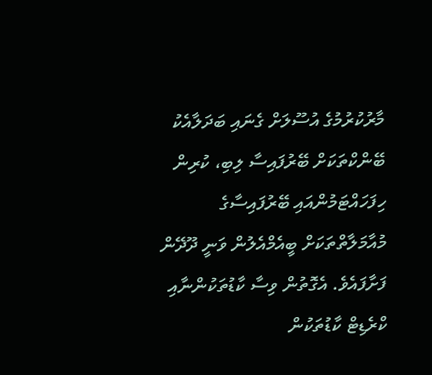މާރުކުރުމުގެ އުސޫލަށް ގެނައި ބަދަލާއެކު ބޭންކްތަކަށް ބޭރުފައިސާ ލިބި، ކުރިން ހިފަހައްޓަމުންއައި ބޭރުފައިސާގެ މުއާމަލާތްތަކަށް ބީއެމްއެލުން ވަނީ ދޫދޭން ފަށާފައެވެ. އެގޮތުން ވިސާ ކާޑުތަކުންނާއި ކްރެޑިޓް ކާޑުތަކުން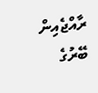ރާއްޖެއިން ބޭރުގެ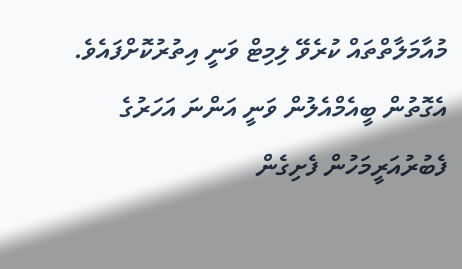މުއާމަލާތްތައް ކުރެވޭ ލިމިޓް ވަނީ އިތުރުކޮށްފައެވެ.
އެގޮތުން ބީއެމްއެލުން ވަނީ އަންނަ އަހަރުގެ ފެބުރުއަރީމަހުން ފެށިގެން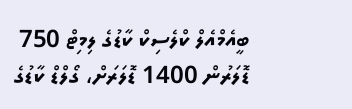ބީއެމްއެލް ކްލެސިކް ކާޑުގެ ލިމިޓް 750 ޑޮލަރުން 1400 ޑޮލަރަށް، ގޯލްޑް ކާޑުގެ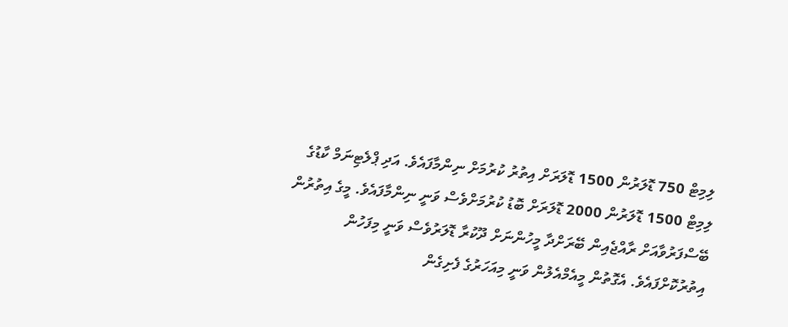ލިމިޓް 750 ޑޮލަރުން 1500 ޑޮލަރަށް އިތުރު ކުރުމަށް ނިންމާފައެވެ. އަދި ޕްލެޓިނަމް ކާޑުގެ ލިމިޓް 1500 ޑޮލަރުން 2000 ޑޮލަރަށް ބޮޑު ކުރުމަށްވެސް ވަނީ ނިންމާފައެވެ. މީގެ އިތުރުން ބޭސްފަރުވާއަށް ރާއްޖެއިން ބޭރަށްދާ މީހުންނަށް ދޫކުރާ ޑޮލަރުވެސް ވަނީ މިފަހުން އިތުރުކޮށްފައެވެ. އެގޮތުން މީއެމްއެލުން ވަނީ މިއަހަރުގެ ފެށިގެން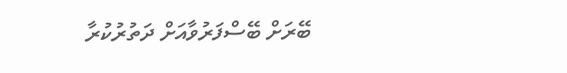ބޭރަށް ބޭސްފަރުވާއަށް ދަތުރުކުރާ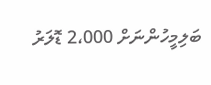ބަލިމީހުންނަށް 2،000 ޑޮލަރު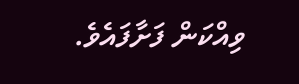ވިއްކަން ފަށާފައެވެ.